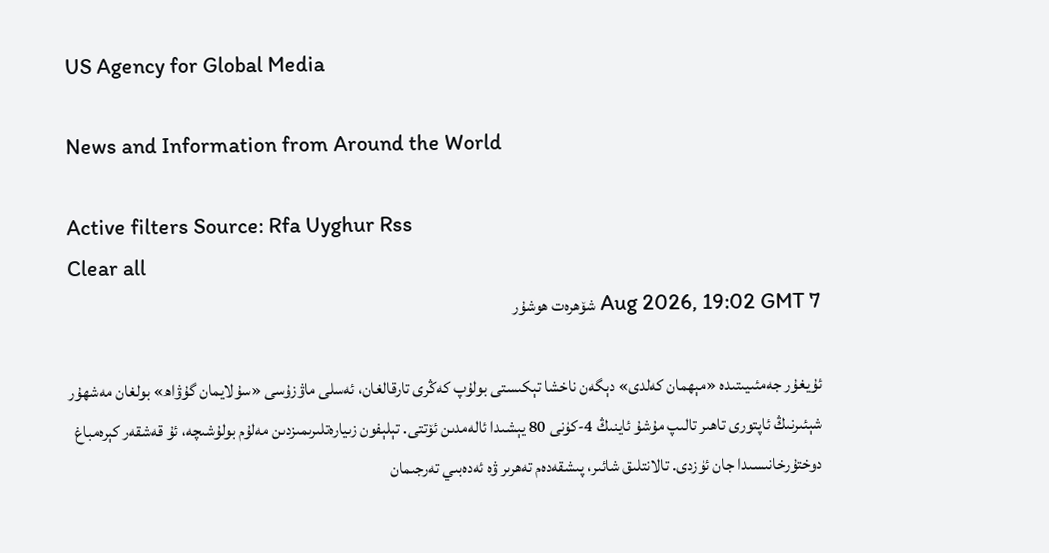US Agency for Global Media

News and Information from Around the World

Active filters Source: Rfa Uyghur Rss
Clear all
7 Aug 2026, 19:02 GMT شۆھرەت ھوشۇر

ئۇيغۇر جەمئىيىتىدە «مېھمان كەلدى» دېگەن ناخشا تېكىستى بولۇپ كەڭرى تارقالغان، ئەسلى ماۋزۇسى «سۇلايمان گۇۋاھ» بولغان مەشھۇر شېئىرنىڭ ئاپتورى تاھىر تالىپ مۇشۇ ئاينىڭ 4-كۈنى 80 يېشىدا ئالەمدىن ئۆتتى. تېلېفون زىيارەتلىرىمىزدىن مەلۇم بولۇشىچە، ئۇ قەشقەر كېرەمباغ دوختۇرخانىسىدا جان ئۈزدى. تالانتلىق شائىر، پىشقەدەم تەھرىر ۋە ئەدەبىي تەرجىمان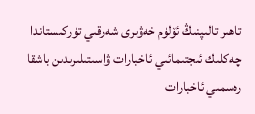تاھىر تالىپنىڭ ئۆلۈم خەۋىرى شەرقىي تۈركىستاندا چەكلىك ئىجتىمائىي ئاخبارات ۋاسىتىلىرىدىن باشقا رەسمىي ئاخبارات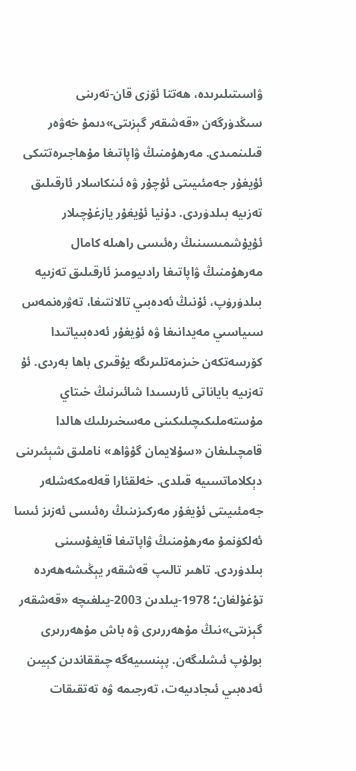ۋاسىتىلىرىدە، ھەتتا ئۆزى قان-تەرىنى سىڭدۈرگەن «قەشقەر گېزىتى»دىمۇ خەۋەر قىلىنمىدى. مەرھۇمنىڭ ۋاپاتىغا مۇھاجىرەتتىكى ئۇيغۇر جەمئىيىتى ئۇچۇر ۋە ئىنكاسلار ئارقىلىق تەزىيە بىلدۈردى. دۇنيا ئۇيغۇر يازغۇچىلار ئۇيۇشمىسىنىڭ رەئىسى راھىلە كامال مەرھۇمنىڭ ۋاپاتىغا رادىيومىز ئارقىلىق تەزىيە بىلدۈرۈپ، ئۇنىڭ ئەدەبىي تالانتىغا، تەۋرەنمەس سىياسىي مەيدانىغا ۋە ئۇيغۇر ئەدەبىياتىدا كۆرسەتكەن خىزمەتلىرىگە يۇقىرى باھا بەردى. ئۇ تەزىيە باياناتى ئارىسىدا شائىرنىڭ خىتاي مۇستەملىكىچىلىكىنى مەسخىرىلىك ھالدا قامچىلىغان «سۇلايمان گۇۋاھ» ناملىق شېئىرىنى دېكلاماتسىيە قىلدى. خەلقئارا قەلەمكەشلەر جەمئىيىتى ئۇيغۇر مەركىزىنىڭ رەئىسى ئەزىز ئىسا ئەلكۈنمۇ مەرھۇمنىڭ ۋاپاتىغا قايغۇسىنى بىلدۈردى. تاھىر تالىپ قەشقەر يېڭىشەھەردە تۇغۇلغان؛ 1978-يىلدىن 2003-يىلغىچە «قەشقەر گېزىتى»نىڭ مۇھەررىرى ۋە باش مۇھەررىرى بولۇپ ئىشلىگەن. پېنسىيەگە چىققاندىن كېيىن ئەدەبىي ئىجادىيەت، تەرجىمە ۋە تەتقىقات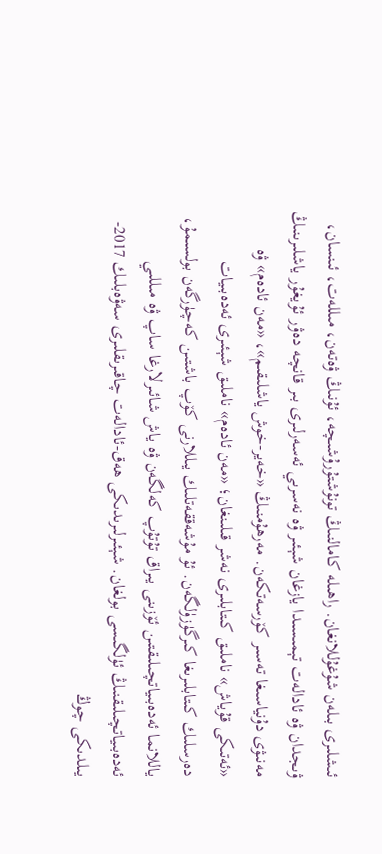ئىشلىرى بىلەن شۇغۇللانغان. راھىلە كامالنىڭ تونۇشتۇرۇشىچە، ئۇنىڭ ۋەتەن، مىللەت، ئىنسان، ۋىجدان ۋە ئادالەت تېمىسىدا يازغان شېئىر ۋە نەسرىي ئەسەرلىرى بىر قانچە دەۋر ئۇيغۇر ياشلىرىنىڭ مەنىۋى دۇنياسىغا تەسىر كۆرسەتكەن. مەرھۇمنىڭ «خەير-خوش ياشلىقىم»، «مەن ئادەم» ۋە «ئەتىكى قۇياش» ناملىق كىتابلىرى نەشر قىلىنغان؛ «مەن ئادەم» ناملىق شېئىرى ئەدەبىيات دەرسلىك كىتابلىرىغا كىرگۈزۈلگەن. ئۇ مۇشەققەتلىك يىللارنى كۆپ باشتىن كەچۈرگەن بولسىمۇ، ياللانما ئەدەبىياتچىلىقتىن ئۆزىنى يىراق تۇتۇپ كەلگەن ۋە ياش شائىرلارغا ساپ ۋە مىللىي ئەدەبىياتچىلىقنىڭ ئۈلگىسى بولغان. شېئىرلىرىدىكى ھەق-ئادالەت چاقىرىقلىرى سەۋەبلىك 2017-يىلدىكى چوڭ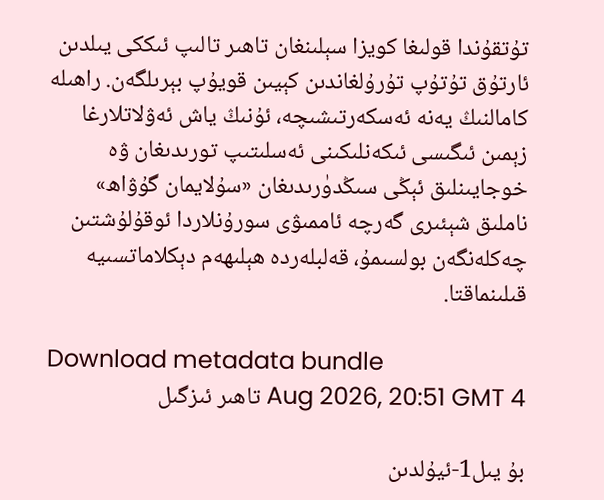تۇتقۇندا قولىغا كويزا سېلىنغان تاھىر تالىپ ئىككى يىلدىن ئارتۇق تۇتۇپ تۇرۇلغاندىن كېيىن قويۇپ بېرىلگەن. راھىلە كامالنىڭ يەنە ئەسكەرتىشىچە، ئۇنىڭ ياش ئەۋلاتلارغا زېمىن ئىگىسى ئىكەنلىكىنى ئەسلىتىپ تورىدىغان ۋە خوجايىنلىق ئېڭى سىڭدۈرىدىغان «سۇلايمان گۇۋاھ» ناملىق شېئىرى گەرچە ئاممىۋى سورۇنلاردا ئوقۇلۇشتىن چەكلەنگەن بولسىمۇ، قەلبلەردە ھېلىھەم دېكلاماتسىيە قىلىنماقتا.

Download metadata bundle
4 Aug 2026, 20:51 GMT تاھىر ئىزگىل

بۇ يىل1-ئيۇلدىن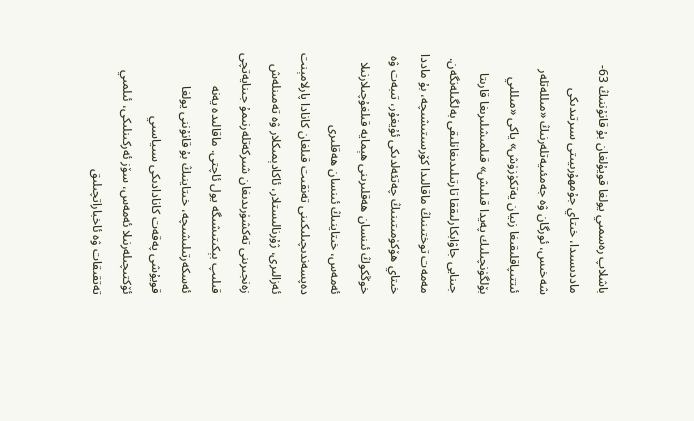باشلاپ رەسمىي يولغا قويۇلغان بۇ قانۇننىڭ 63-ماددىسىدا، خىتاي جۇمھۇرىيىتى سىرتىدىكى شەخىس، ئورگان ۋە جەمئىيەتلەرنىڭ «مىللەتلەر ئىتتىپاقلىقىغا زىيان يەتكۈزۈش» ياكى «مىللىي بۆلگۈنچىلىك پەيدا قىلىش» قىلمىشلىرىغا قارىتا جىنايى جاۋابكارلىققا تارتىلىدىغانلىقى بەلگىلەنگەن. مەمەت توختىنىڭ ماقالىدا كۆرسىتىشىچە، بۇ ماددا خىتاي ھۆكۈمىتىنىڭ چەتئەلدىكى ئۇيغۇر، تىبەت ۋە خوڭكوڭ ئىنسان ھەقلىرىنى ھېمايە قىلغۇچىلارنىلا ئەمەس، خىتاينىڭ ئىنسان ھەقلىرى دەپسەندىچىلىكىنى تەنقىت قىلغان كانادا پارلامېنت ئەزالىرى، ژۇرنالىستلار، ئاكادېمىكلار ۋە تەمىنلەش زەنجىرىنى تەكشۈرىدىغان شىركەتلەرنىمۇ جىنايەتچى قىلىپ بېكىتىشىگە يول ئاچتى. ماقالىدە يەنە ئەسكەرتىلىشىچە، خىتاينىڭ بۇ قانۇننى يولغا قويۇشى پەقەت كانادادىكى سىياسىي ئۆكتىچىلەرنىلا ئەمەس، سۆز ئەركىنلىكى، ئىلمىي تەتقىقات ۋە ئاخباراتچىلىق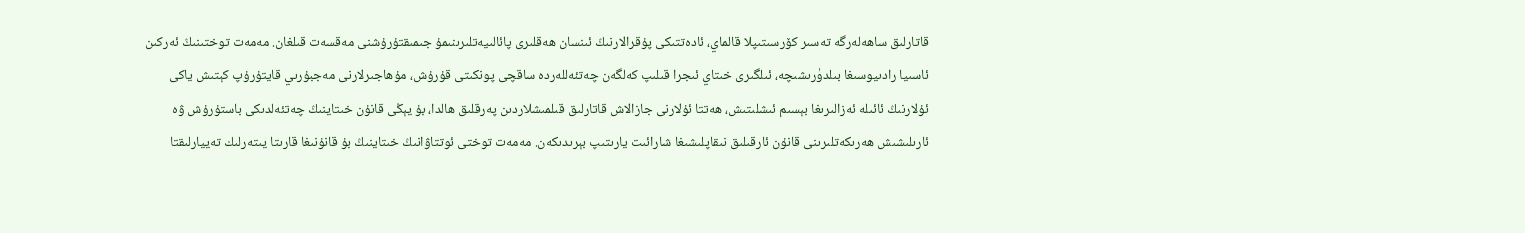قاتارلىق ساھەلەرگە تەسىر كۆرسىتىپلا قالماي، ئادەتتىكى پۇقرالارنىڭ ئىنسان ھەقلىرى پائالىيەتلىرىنىمۇ جىمىقتۇرۇشنى مەقسەت قىلغان. مەمەت توختىنىڭ ئەركىن ئاسىيا رادىيوسىغا بىلدۈرىشىچە، ئىلگىرى خىتاي ئىجرا قىلىپ كەلگەن چەتئەللەردە ساقچى پونكىتى قۇرۇش، مۇھاجىرلارنى مەجبۇرىي قايتۇرۇپ كېتىش ياكى ئۇلارنىڭ ئائىلە ئەزالىرىغا بېسىم ئىشلىتىش، ھەتتا ئۇلارنى جازالاش قاتارلىق قىلمىشلاردىن پەرقلىق ھالدا، بۇ يېڭى قانۇن خىتاينىڭ چەتئەلدىكى باستۇرۇش ۋە ئارىلىشىش ھەرىكەتلىرىنى قانۇن ئارقىلىق نىقاپلىشىغا شارائىت يارىتىپ بېرىدىكەن. مەمەت توختى ئوتتاۋانىڭ خىتاينىڭ بۇ قانۇنىغا قارىتا يىتەرلىك تەييارلىقتا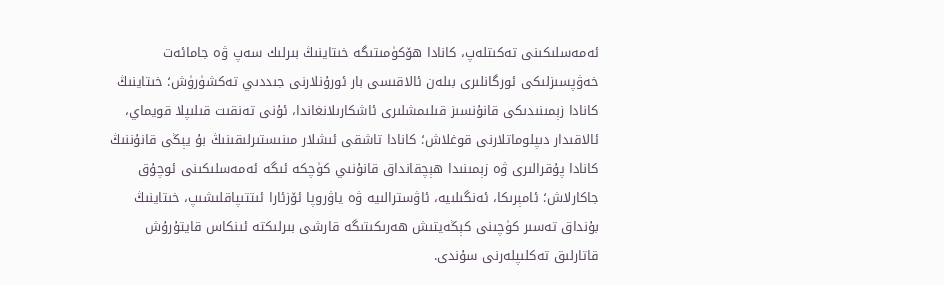ئەمەسلىكىنى تەكىتلەپ، كانادا ھۆكۈمىتىگە خىتاينىڭ بىرلىك سەپ ۋە جامائەت خەۋپسىزلىكى ئورگانلىرى بىلەن ئالاقىسى بار ئورۇنلارنى جىددىي تەكشۈرۈش؛ خىتاينىڭ كانادا زېمىنىدىكى قانۇنسىز قىلىمشلىرى ئاشكارىلانغاندا، ئۇنى تەنقىت قىلىپلا قويماي، ئالاقىدار دىپلوماتلارنى قوغلاش؛ كانادا تاشقى ئىشلار مىنىستىرلىقىنىڭ بۇ يېڭى قانۇننىڭ كانادا پۇقرالىرى ۋە زېمىنىدا ھېچقانداق قانۇنىي كۈچكە ئىگە ئەمەسلىكىنى ئوچۇق جاكارلاش؛ ئامېرىكا، ئەنگىلىيە، ئاۋسترالىيە ۋە ياۋروپا ئۆزئارا ئىتتىپاقلىشىپ، خىتاينىڭ بۇنداق تەسىر كۈچىنى كېڭەيتىش ھەرىكىتىگە قارشى بىرلىكتە ئىنكاس قايتۇرۇش قاتارلىق تەكلىپلەرنى سۇندى.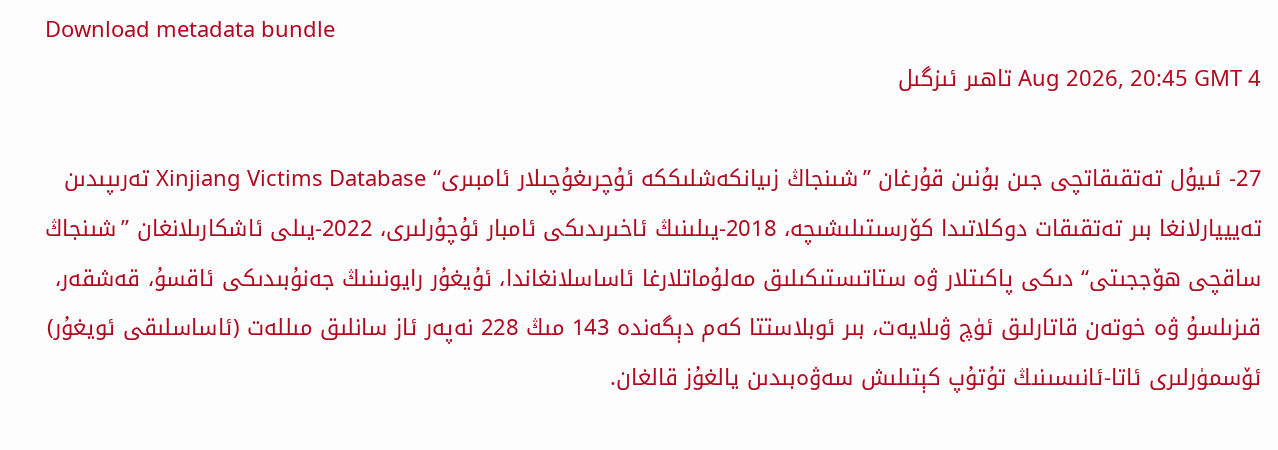Download metadata bundle
4 Aug 2026, 20:45 GMT تاھىر ئىزگىل

27- ئىيۇل تەتقىقاتچى جىن بۇنىن قۇرغان ”شىنجاڭ زىيانكەشلىككە ئۇچرىغۇچىلار ئامبىرى“ Xinjiang Victims Database تەرىپىدىن تەيييارلانغا بىر تەتقىقات دوكلاتىدا كۆرسىتىلىشىچە، 2018-يىلىنىڭ ئاخىرىدىكى ئامبار ئۇچۇرلىرى، 2022-يىلى ئاشكارىلانغان ”شىنجاڭ ساقچى ھۆججىتى“ دىكى پاكىتلار ۋە ستاتىستىكىلىق مەلۇماتلارغا ئاساسلانغاندا، ئۇيغۇر رايونىنىڭ جەنۇبىدىكى ئاقسۇ، قەشقەر، قىزىلسۇ ۋە خوتەن قاتارلىق ئۈچ ۋىلايەت، بىر ئوبلاستتا كەم دېگەندە 143 مىڭ 228 نەپەر ئاز سانلىق مىللەت (ئاساسلىقى ئويغۇر) ئۆسمۈرلىرى ئاتا-ئانىسىنىڭ تۇتۇپ كېتىلىش سەۋەبىدىن يالغۇز قالغان.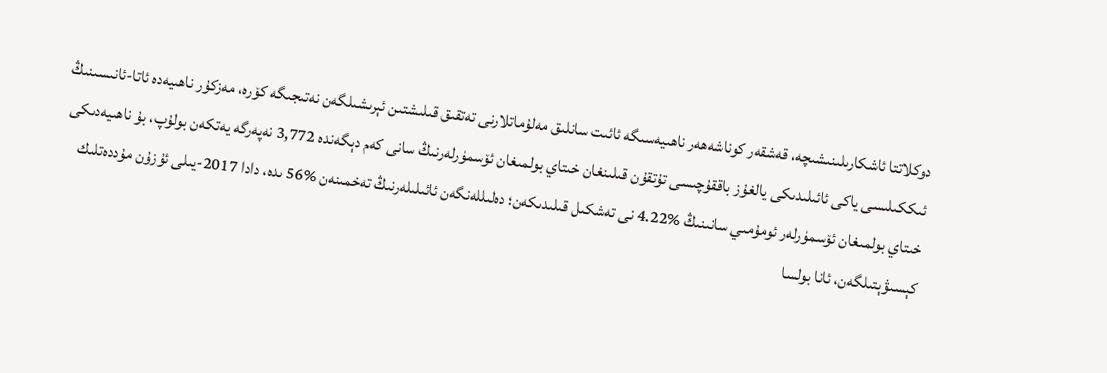دوكلاتتا ئاشكارىلىنىشىچە، قەشقەر كوناشەھەر ناھىيەسىگە ئائىت سانلىق مەلۇماتلارنى تەتقىق قىلىشتىن ئېرىشىلگەن نەتىجىگە كۆرە، مەزكۇر ناھىيەدە ئاتا-ئانىسىنىڭ ئىككىلىسى ياكى ئائىلىدىكى يالغۇز باققۇچىسى تۇتقۇن قىلىنغان خىتاي بولمىغان ئۆسمۈرلەرنىڭ سانى كەم دېگەندە 3,772 نەپەرگە يەتكەن بولۇپ، بۇ ناھىيەدىكى خىتاي بولمىغان ئۆسمۈرلەر ئومۇمىي سانىنىڭ %4.22 نى تەشكىل قىلىدىكەن؛ دەلىللەنگەن ئائىلىلەرنىڭ تەخمىنەن %56 ىدە، دادا 2017-يىلى ئۇزۇن مۇددەتلىك كېسىۋېتىلگەن، ئانا بولسا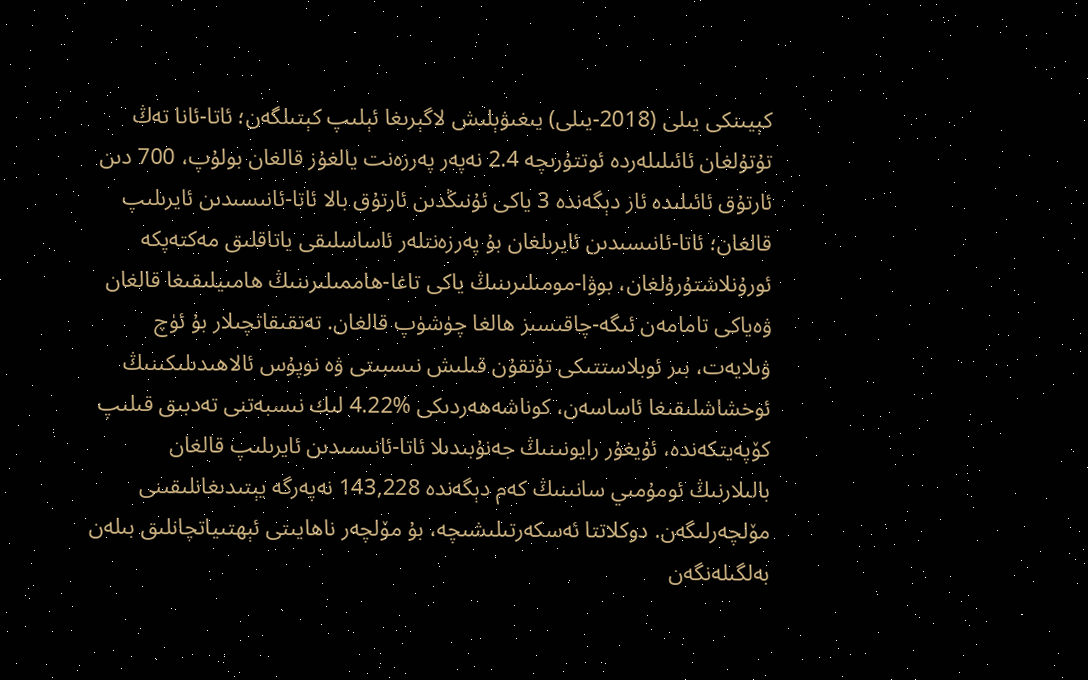كېيىنكى يىلى (2018-يىلى) يىغىۋېلىش لاگېرىغا ئېلىپ كېتىلگەن؛ ئاتا-ئانا تەڭ تۇتۇلغان ئائىلىلەردە ئوتتۇرىچە 2.4 نەپەر پەرزەنت يالغۇز قالغان بولۇپ، 700 دىن ئارتۇق ئائىلىدە ئاز دېگەندە 3 ياكى ئۇنىڭدىن ئارتۇق بالا ئاتا-ئانىسىدىن ئايرىلىپ قالغان؛ ئاتا-ئانىسىدىن ئايرىلغان بۇ پەرزەنتلەر ئاساسلىقى ياتاقلىق مەكتەپكە ئورۇنلاشتۇرۇلغان، بوۋا-مومىلىرىنىڭ ياكى تاغا-ھاممىلىرىنىڭ ھامىيلىقىغا قالغان ۋەياكى تامامەن ئىگە-چاقىسىز ھالغا چۈشۈپ قالغان. تەتقىقاتچىلار بۇ ئۈچ ۋىلايەت، بىر ئوبلاستتىكى تۇتقۇن قىلىش نىسبىتى ۋە نوپۇس ئالاھىدىلىكىنىڭ ئوخشاشلىقىغا ئاساسەن، كوناشەھەردىكى %4.22 لىك نىسبەتنى تەدبىق قىلىپ كۆپەيتكەندە، ئۇيغۇر رايونىنىڭ جەنۇبىدىلا ئاتا-ئانىسىدىن ئايرىلىپ قالغان بالىلارنىڭ ئومۇمىي سانىنىڭ كەم دېگەندە 143,228 نەپەرگە يېتىدىغانلىقىنى مۆلچەرلىگەن. دوكلاتتا ئەسكەرتىلىشىچە، بۇ مۆلچەر ناھايىتى ئېھتىياتچانلىق بىلەن بەلگىلەنگەن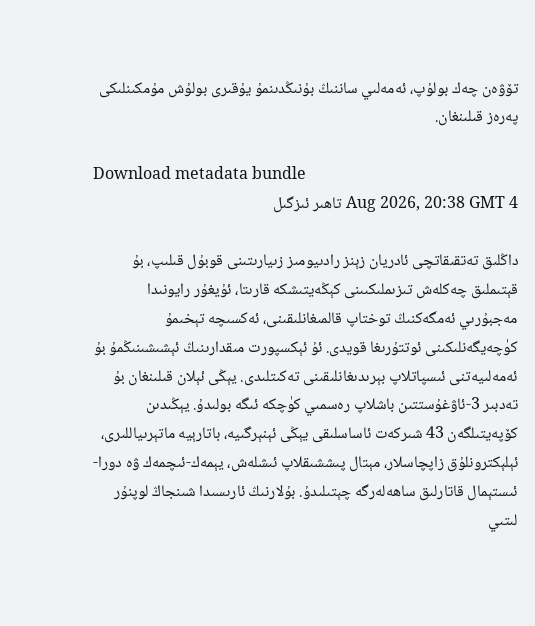تۆۋەن چەك بولۇپ، ئەمەلىي ساننىڭ بۇنىڭدىنمۇ يۇقىرى بولۇش مۇمكىنلىكى پەرەز قىلىنغان.

Download metadata bundle
4 Aug 2026, 20:38 GMT تاھىر ئىزگىل

داڭلىق تەتقىقاتچى ئادريان زېنز رادىيومىز زىيارىتىنى قوبۇل قىلىپ، بۇ قېتىملىق چەكلەش تىزىملىكىىنى كېڭەيتىشكە قارىتا، ئۇيغۇر رايونىدا مەجبۇرىي ئەمگەكنىڭ توختاپ قالمىغانلىقىنى، ئەكسىچە تېخىمۇ كۈچەيگەنلىكىنى ئوتتۇرىغا قويدى. ئۇ ئېكسپورت مىقدارىنىڭ ئېشىشىنىڭمۇ بۇ ئەمەلىيەتنى ئىسپاتلاپ بېرىدىغانلىقىنى تەكىتلىدى. يېڭى ئېلان قىلىنغان بۇ تەدبىر 3-ئاۋغۇستتىن باشلاپ رەسمىي كۈچكە ئىگە بولىدۇ. يېڭىدىن كۆپەيتىلگەن 43 شىركەت ئاساسلىقى يېڭى ئېنېرگىيە، باتارېيە ماتېرىياللىرى، ئېلېكترونلۇق زاپچاسلار، مېتال پىششىقلاپ ئىشلەش، يېمەك-ئىچمەك ۋە دورا-ئىستېمال قاتارلىق ساھەلەرگە چېتىلىدۇ. بۇلارنىڭ ئارىسىدا شىنجاڭ لوپنۇر لىتىي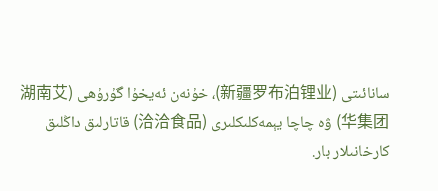سانائىتى (新疆罗布泊锂业)، خۇنەن ئەيخۇا گۇرۇھى (湖南艾华集团) ۋە چاچا يېمەكلىكلىرى (洽洽食品) قاتارلىق داڭلىق كارخانىلار بار.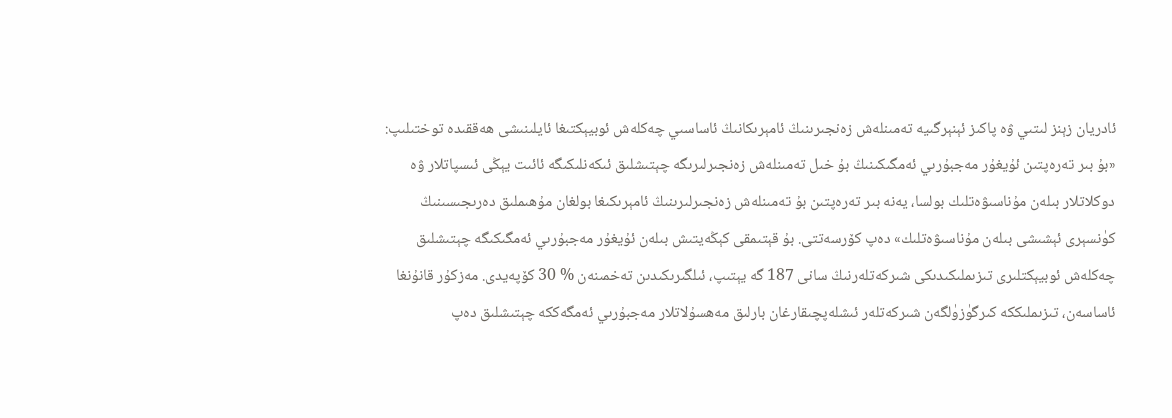ئادريان زېنز لىتىي ۋە پاكىز ئېنېرگىيە تەمىنلەش زەنجىرىنىڭ ئامېرىكانىڭ ئاساسىي چەكلەش ئوبيېكتىغا ئايلىنىشى ھەققىدە توختىلىپ: «بۇ بىر تەرەپتىن ئۇيغۇر مەجبۇرىي ئەمگىكىنىڭ بۇ خىل تەمىنلەش زەنجىرلىرىگە چېتىشلىق ئىكەنلىكىگە ئائىت يېڭى ئىسپاتلار ۋە دوكلاتلار بىلەن مۇناسىۋەتلىك بولسا، يەنە بىر تەرەپتىن بۇ تەمىنلەش زەنجىرلىرىنىڭ ئامېرىكىغا بولغان مۇھىملىق دەرىجىسىنىڭ كۈنسېرى ئېشىشى بىلەن مۇناسىۋەتلىك» دەپ كۆرسەتتى. بۇ قېتىمقى كېڭەيتىش بىلەن ئۇيغۇر مەجبۇرىي ئەمگىكىگە چېتىشلىق چەكلەش ئوبيېكتلىرى تىزىملىكىدىكى شىركەتلەرنىڭ سانى 187 گە يېتىپ، ئىلگىرىكىدىن تەخمىنەن % 30 كۆپەيدى. مەزكۇر قانۇنغا ئاساسەن، تىزىملىككە كىرگۈزۈلگەن شىركەتلەر ئىشلەپچىقارغان بارلىق مەھسۇلاتلار مەجبۇرىي ئەمگەككە چېتىشلىق دەپ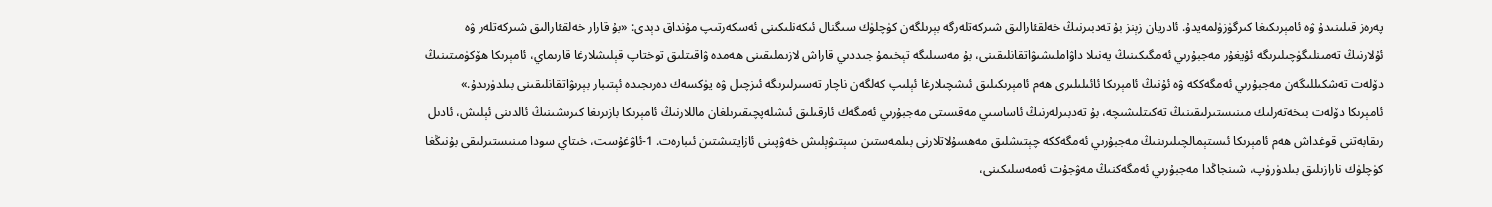پەرەز قىلىنىدۇ ۋە ئامېرىكىغا كىرگۈزۈلمەيدۇ. ئادريان زېنز بۇ تەدبىرنىڭ خەلقئارالىق شىركەتلەرگە بېرىلگەن كۈچلۈك سىگنال ئىكەنلىكىنى ئەسكەرتىپ مۇنداق دېدى: «بۇ قارار خەلقئارالىق شىركەتلەر ۋە ئۇلارنىڭ تەمىنلىگۈچىلىرىگە ئۇيغۇر مەجبۇرىي ئەمگىكىنىڭ يەنىلا داۋاملىشىۋاتقانلىقىنى، بۇ مەسىلىگە تېخىمۇ جىددىي قاراش لازىملىقىنى ھەمدە ۋاقىتلىق توختاپ قېلىشلارغا قارىماي، ئامېرىكا ھۆكۈمىتىنىڭ دۆلەت تەشكىللىگەن مەجبۇرىي ئەمگەككە ۋە ئۇنىڭ ئامېرىكا ئائىلىلىرى ھەم ئامېرىكىلىق ئىشچىلارغا ئېلىپ كەلگەن ناچار تەسىرلىرىگە ئىزچىل ۋە يۈكسەك دەرىجىدە ئېتىبار بېرىۋاتقانلىقىنى بىلدۈرىدۇ.» ئامېرىكا دۆلەت بىخەتەرلىك مىنىستىرلىقىنىڭ تەكىتلىشىچە، بۇ تەدبىرلەرنىڭ ئاساسىي مەقسىتى مەجبۇرىي ئەمگەك ئارقىلىق ئىشلەپچىقىرىلغان ماللارنىڭ ئامېرىكا بازىرىغا كىرىشىنىڭ ئالدىنى ئېلىش، ئادىل رىقابەتنى قوغداش ھەم ئامېرىكا ئىستېمالچىلىرىنىڭ مەجبۇرىي ئەمگەككە چېتىشلىق مەھسۇلاتلارنى بىلمەستىن سېتىۋېلىش خەۋپىنى ئازايتىشتىن ئىبارەت. 1-ئاۋغۇست، خىتاي سودا مىنىستىرلىقى بۇنىڭغا كۈچلۈك نارازىلىق بىلدۈرۈپ، شىنجاڭدا مەجبۇرىي ئەمگەكنىڭ مەۋجۇت ئەمەسلىكىنى،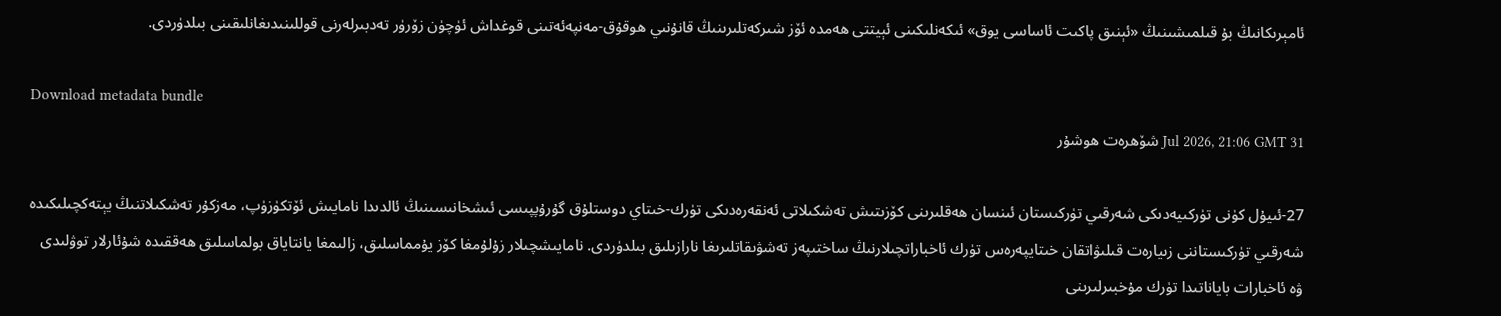ئامېرىكانىڭ بۇ قىلمىشىنىڭ «ئېنىق پاكىت ئاساسى يوق» ئىكەنلىكىنى ئېيتتى ھەمدە ئۆز شىركەتلىرىنىڭ قانۇنىي ھوقۇق-مەنپەئەتىنى قوغداش ئۈچۈن زۆرۈر تەدبىرلەرنى قوللىنىدىغانلىقىنى بىلدۈردى.

Download metadata bundle
31 Jul 2026, 21:06 GMT شۆھرەت ھوشۇر

27-ئىيۇل كۈنى تۈركىيەدىكى شەرقىي تۈركىستان ئىنسان ھەقلىرىنى كۆزىتىش تەشكىلاتى ئەنقەرەدىكى تۈرك-خىتاي دوستلۇق گۇرۇپپىسى ئىشخانىسىنىڭ ئالدىدا نامايىش ئۆتكۈزۈپ، مەزكۇر تەشكىلاتنىڭ يېتەكچىلىكىدە شەرقىي تۈركىستاننى زىيارەت قىلىۋاتقان خىتايپەرەس تۈرك ئاخباراتچىلارنىڭ ساختىپەز تەشۋىقاتلىرىغا نارازىلىق بىلدۈردى. نامايىشچىلار زۇلۇمغا كۆز يۇمماسلىق، زالىمغا يانتاياق بولماسلىق ھەققىدە شۇئارلار توۋلىدى ۋە ئاخبارات باياناتىدا تۈرك مۇخبىرلىرىنى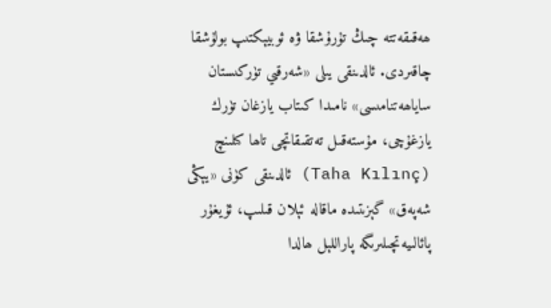ھەقىقەتتە چىڭ تۇرۇشقا ۋە ئوبيېكتىپ بولۇشقا چاقىردى. ئالدىنقى يىلى «شەرقىي تۈركىستان ساياھەتنامىسى» نامىدا كىتاب يازغان تۈرك يازغۇچى، مۇستەقىل تەتقىقاتچى تاھا كىلىنچ (Taha Kılınç) ئالدىنقى كۈنى «يېڭى شەپەق» گېزىتىدە ماقاله ئېلان قىلىپ، ئۇيغۇر پائالىيەتچىلىرىگە پاراللېل ھالدا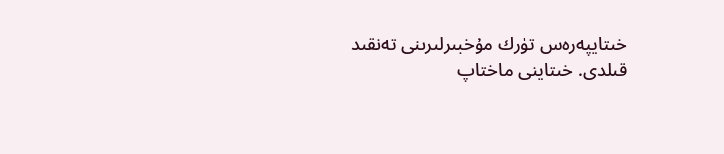خىتايپەرەس تۈرك مۇخبىرلىرىنى تەنقىد قىلدى. خىتاينى ماختاپ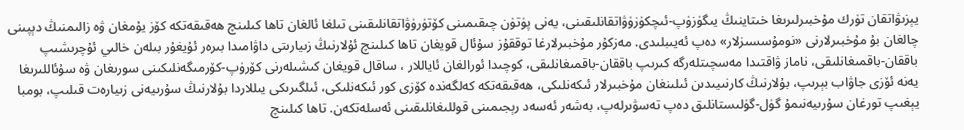يېزىۋاتقان تۈرك مۇخبىرلىرىغا خىتاينىڭ يىگۈزۈپ-ئىچكۈزۈۋاتقانلىقىنى، يەنى پۈتۈن چىقىمىنى كۆتۈرۈۋاتقانلىقىنى تىلغا ئالغان تاھا كىلىنچ ھەقىقەتكە كۆز يۇمغان ۋە زالىمنىڭ دېپىنى چالغان بۇ مۇخبىرلارنى «نومۇسسىزلار» دەپ ئەيىبلىدى. مەزكۇر مۇخبىرلارغا توققۇز سۇئال قويغان تاھا كىلىنچ ئۇلارنىڭ زىيارىتى داۋامىدا بىرەر ئۇيغۇر بىلەن خالىي ئۇچرىشىپ باققان-باقمىغانلىقى، ناماز ۋاقتىدا مەسچىتلەرگە كىرىپ باققان-باقمىغانلىقى، كوچىدا ئورالغان ئاياللار ، ساقال قويغان كىشىلەرنى كۆرۈپ-كۆرمىگەنلىكىنى سورىغان ۋە سۇئاللىرىغا يەنە ئۆزى جاۋاب بېرىپ، بۇلارنىڭ كارنىيىدىن ئىلىنغان مۇخبىرلار ئىكەنلىكى، ھەقىقەتكە كەلگەندە كۆزى كور ئىكەنلىكى، ئىلگىرىكى يىللاردا بۇلارنىڭ سۇرىيەنى زىيارەت قىلىپ، بومبا يېغىپ تورغان سۇرىيەنىمۇ گۈل-گۈلىستانلىق دەپ تەسۋىرلەپ، بەشەر ئەسەد رېجىمىنى قوللىغانلىقىنى ئەسلەتكەن. تاھا كىلىنچ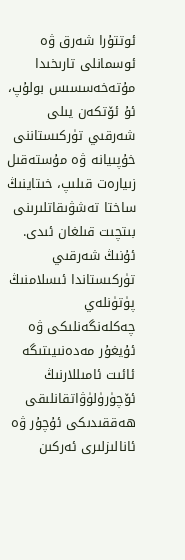ئوتتۇرا شەرق ۋە ئوسمانلى تارىخىدا مۇتەخەسسىس بولۇپ، ئۇ ئۆتكەن يىلى شەرقىي تۈركىستاننى خۇپىيانە ۋە مۇستەقىل زىيارەت قىلىپ، خىتاينىڭ ساختا تەشۋىقاتلىرىنى بىتچىت قىلغان ئىدى. ئۇنىڭ شەرقىي تۈركىستاندا ئىسلامنىڭ پۈتۈنلەي چەكلەنگەنلىكى ۋە ئۇيغۇر مەدەنىيىتىگە ئائىت ئامىللارنىڭ ئۆچۈرۈلۈۋاتقانلىقى ھەققىدىكى ئۇچۇر ۋە ئانالىزلىرى ئەركىن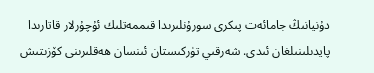دۇنيانىڭ جامائەت پىكرى سورۇنلىرىدا قىممەتلىك ئۇچۇرلار قاتارىدا پايدىلىنىلغان ئىدى. شەرقىي تۈركىستان ئىنسان ھەقلىرىنى كۆزىتىش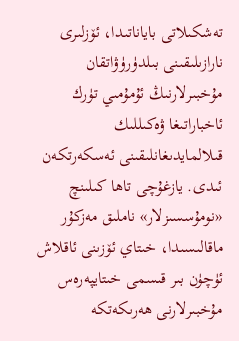تەشكىلاتى باياناتىدا، ئۆزلىرى نارازىلىقىنى بىلدۈرۈۋاتقان مۇخبىرلارنىڭ ئۇمۇمىي تۈرك ئاخباراتىغا ۋەكىللىك قىلالمايدىغانلىقىنى ئەسكەرتكەن ئىدى. يازغۇچى تاھا كىلىنچ «نومۇسسىزلار» ناملىق مەزكۇر ماقالىسىدا، خىتاي ئۆزىنى ئاقلاش ئۈچۈن بىر قىسمى خىتايپەرەس مۇخبىرلارنى ھەرىكەتكە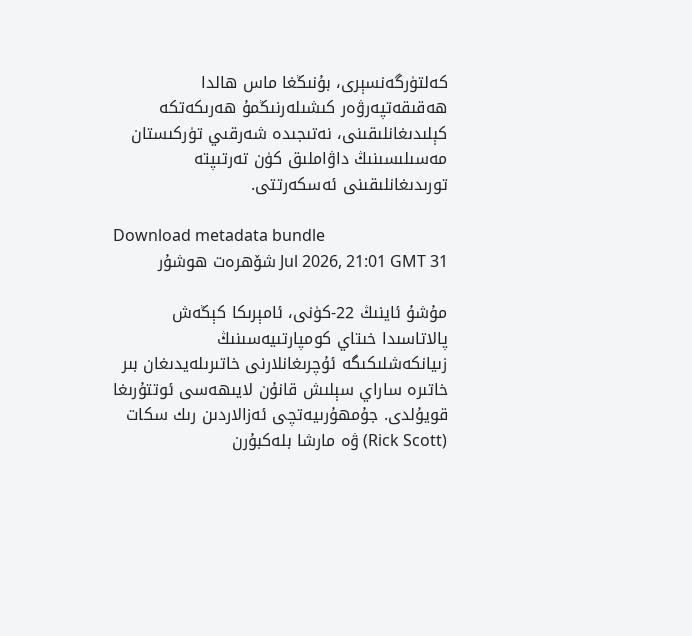كەلتۈرگەنسېرى، بۇنىڭغا ماس ھالدا ھەقىقەتپەرۋەر كىشىلەرنىڭمۇ ھەرىكەتكە كېلىدىغانلىقىنى، نەتىجىدە شەرقىي تۈركىستان مەسىلىسىنىڭ داۋاملىق كۈن تەرتىپتە تورىدىغانلىقىنى ئەسكەرتتى.

Download metadata bundle
31 Jul 2026, 21:01 GMT شۆھرەت ھوشۇر

مۇشۇ ئاينىڭ 22-كۈنى، ئامېرىكا كېڭەش پالاتاسىدا خىتاي كومپارتىيەسىنىڭ زىيانكەشلىكىگە ئۇچرىغانلارنى خاتىرىلەيدىغان بىر خاتىرە ساراي سېلىش قانۇن لايىھەسى ئوتتۇرىغا قويۇلدى. جۇمھۇرىيەتچى ئەزالاردىن رىك سكات (Rick Scott) ۋە مارشا بلەكبۇرن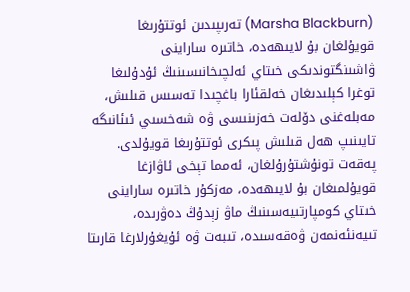(Marsha Blackburn) تەرىپىدىن ئوتتۇرىغا قويۇلغان بۇ لايىھەدە، خاتىرە ساراينى ۋاشىنگتوندىكى خىتاي ئەلچىخانىسىنىڭ ئۇدۇلىغا توغرا كېلىدىغان خەلقئارا باغچىدا تەسىس قىلىش، مەبلەغنى دۆلەت خەزىنىسى ۋە شەخسىي ئىئانىگە تايىنىپ ھەل قىلىش پىكرى ئوتتۇرىغا قويۇلدى. پەقەت تونۇشتۇرۇلغان، ئەمما تېخى ئاۋازغا قويۇلمىغان بۇ لايىھەدە، مەزكۇر خاتىرە ساراينى خىتاي كومپارتىيەسىنىڭ ماۋ زېدۇڭ دەۋرىدە، تىيەنئەنمەن ۋەقەسىدە، تىبەت ۋە ئۇيغۇرلارغا قارىتا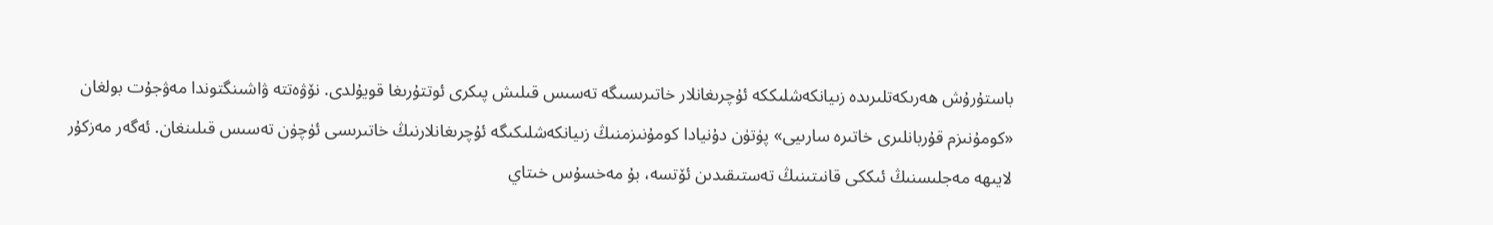باستۇرۇش ھەرىكەتلىرىدە زىيانكەشلىككە ئۇچرىغانلار خاتىرىسىگە تەسىس قىلىش پىكرى ئوتتۇرىغا قويۇلدى. نۆۋەتتە ۋاشىنگتوندا مەۋجۇت بولغان «كومۇنىزم قۇربانلىرى خاتىرە سارىيى» پۈتۈن دۇنيادا كومۇنىزمنىڭ زىيانكەشلىكىگە ئۇچرىغانلارنىڭ خاتىرىسى ئۈچۈن تەسىس قىلىنغان. ئەگەر مەزكۇر لايىھە مەجلىسنىڭ ئىككى قانىتىنىڭ تەستىقىدىن ئۆتسە، بۇ مەخسۇس خىتاي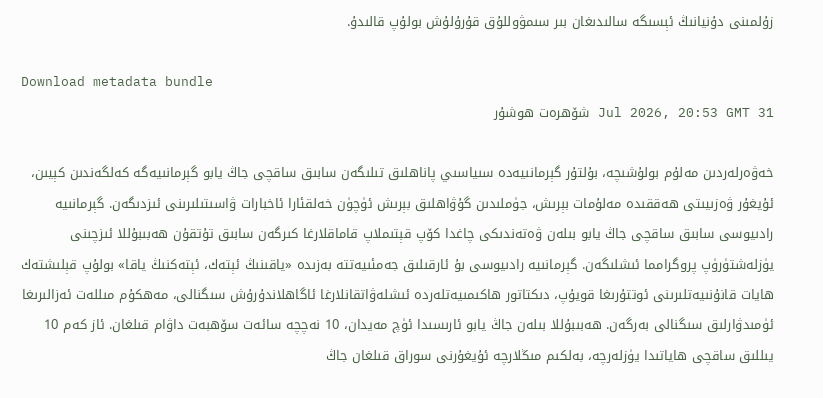زۇلمىنى دۇنيانىڭ ئېسىگە سالىدىغان بىر سىمۋوللۇق قۇرۇلۇش بولۇپ قالىدۇ.

Download metadata bundle
31 Jul 2026, 20:53 GMT شۆھرەت ھوشۇر

خەۋەرلەردىن مەلۇم بولۇشىچە، بۇلتۇر گېرمانىيەدە سىياسىي پاناهلىق تىلىگەن سابىق ساقچى جاڭ يابو گېرمانىيەگە كەلگەندىن كېيىن، ئۇيغۇر ۋەزىيىتى ھەققىدە مەلۇمات بېرىش، جۈملىدىن گۇۋاھلىق بېرىش ئۈچۈن خەلقئارا ئاخبارات ۋاسىتىلىرىنى ئىزدىگەن. گېرمانىيە رادىيوسى سابىق ساقچى جاڭ يابو بىلەن ۋەتەندىكى چاغدا كۆپ قېتىملاپ قاماقلارغا كىرگەن سابىق تۇتقۇن ھەبىبۇللا ئىزچىنى يۈزلەشتۈرۈپ پروگرامما ئىشلىگەن. گېرمانىيە رادىيوسى بۇ ئارقىلىق جەمئىيەتتە بەزىدە «ياقىنىڭ ئېتەك، ئېتەكنىڭ ياقا» بولۇپ قېلىشتەك ھايات قانۇنىيەتلىرىنى ئوتتۇرىغا قويۇپ، دىكتاتور ھاكىمىيەتلەردە ئىشلەۋاتقانلارغا ئاگاھلاندۇرۇش سىگنالى، مەھكۇم مىللەت ئەزالىرىغا ئۈمىدۋارلىق سىگنالى بەرگەن. ھەبىبۇللا بىلەن جاڭ يابو ئارىسىدا ئۈچ مەيدان، 10 نەچچە سائەت سۆھبەت داۋام قىلغان. ئاز كەم 10 يىللىق ساقچى ھاياتىدا يۈزلەرچە، بەلكىم مىڭلارچە ئۇيغۇرنى سوراق قىلغان جاڭ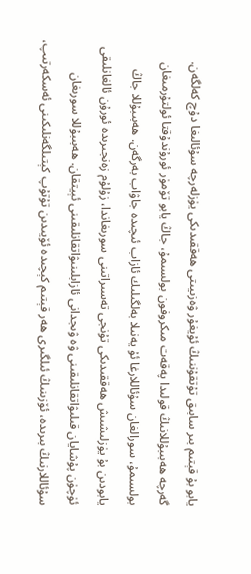يابو بۇ قېتىم بىر سابىق تۇتقۇننىڭ ئۇيغۇر ۋەزىيىتى ھەققىدىكى يۈزلەرچە سۇئالىغا دۇچ كەلگەن. گەرچە ھەبىبۇللانىڭ قولىدا پەقەت مىكروفون بولسىمۇ، جاڭ يابو تۆمۈر ئورۇندۇقتا ئولتۇرمىغان بولسىمۇ، سورالغان سۇئاللارغا ئۇ يەنىلا بەلگىلىك ئازاب ئىچىدە جاۋاب بەرگەن. ھەبىبۇللا جاڭ يابودىن بۇ يۈزلىشىش ھەققىدىكى تۇنجى تەسىراتىنى سورىغاندا، زۇلۇم زەنجىرىدە ئورۇن ئالغانلىقى ئۈچۈن پۇشايان قىلىۋاتقانلىقىنى ۋە ۋىجدانى ئازابلىنىۋاتقانلىقىنى ئېيتقان. ھەبىبۇللا سورىغان سۇئاللارنىڭ بىرىدە، ئۆزىنىڭ ئىلگىرى ھەر قېتىم كېچىدە ئۆيىدىن تۇتۇپ كېتىلگەنلىكىنى ئەسكەرتىپ،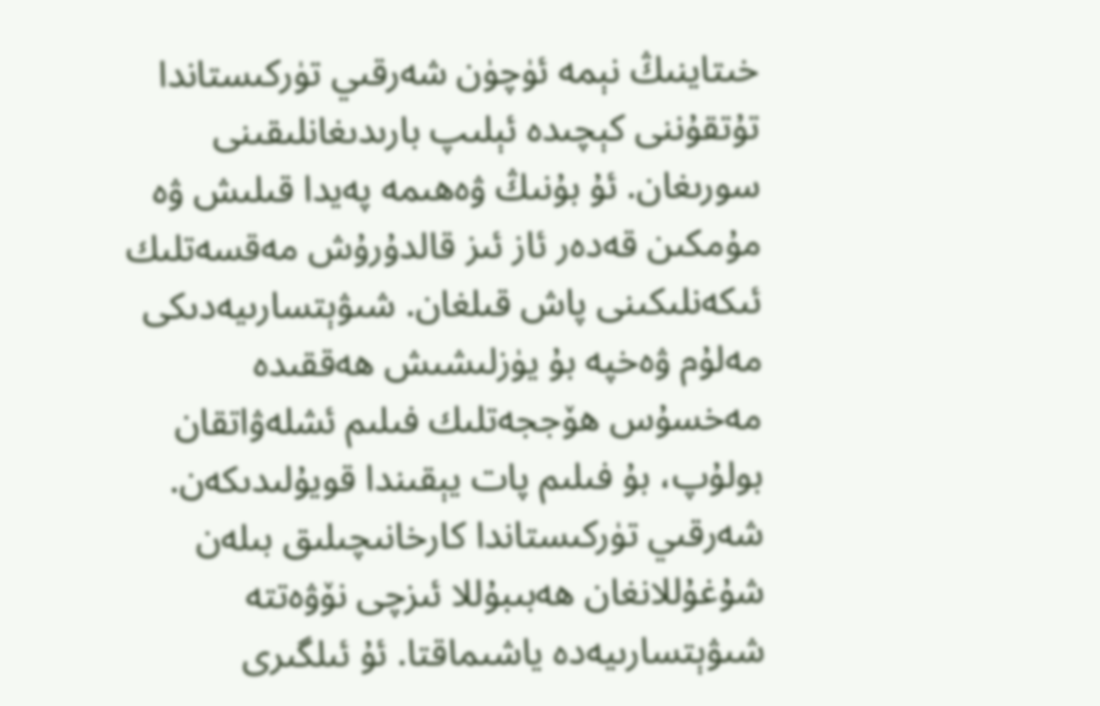خىتاينىڭ نېمە ئۈچۈن شەرقىي تۈركىستاندا تۇتقۇننى كېچىدە ئېلىپ بارىدىغانلىقىنى سورىغان. ئۇ بۇنىڭ ۋەھىمە پەيدا قىلىش ۋە مۇمكىن قەدەر ئاز ئىز قالدۇرۇش مەقسەتلىك ئىكەنلىكىنى پاش قىلغان. شىۋېتسارىيەدىكى مەلۇم ۋەخپە بۇ يۈزلىشىش ھەققىدە مەخسۇس ھۆججەتلىك فىلىم ئشلەۋاتقان بولۇپ، بۇ فىلىم پات يېقىندا قويۇلىدىكەن. شەرقىي تۈركىستاندا كارخانىچىلىق بىلەن شۇغۇللانغان ھەبىبۇللا ئىزچى نۆۋەتتە شىۋېتسارىيەدە ياشىماقتا. ئۇ ئىلگىرى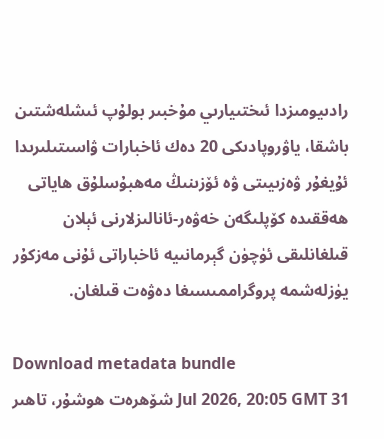رادىيومىزدا ئىختىيارىي مۇخبىر بولۇپ ئىشلەشتىن باشقا، ياۋروپادىكى 20 دەك ئاخبارات ۋاسىتىلىرىدا ئۇيغۇر ۋەزىيىتى ۋە ئۆزىنىڭ مەھبۇسلۇق ھاياتى ھەققىدە كۆپلىگەن خەۋەر-ئانالىزلارنى ئېلان قىلغانلىقى ئۈچۈن گېرمانىيە ئاخباراتى ئۇنى مەزكۇر يۈزلەشمە پروگراممىسىغا دەۋەت قىلغان.

Download metadata bundle
31 Jul 2026, 20:05 GMT شۆھرەت ھوشۇر، تاھىر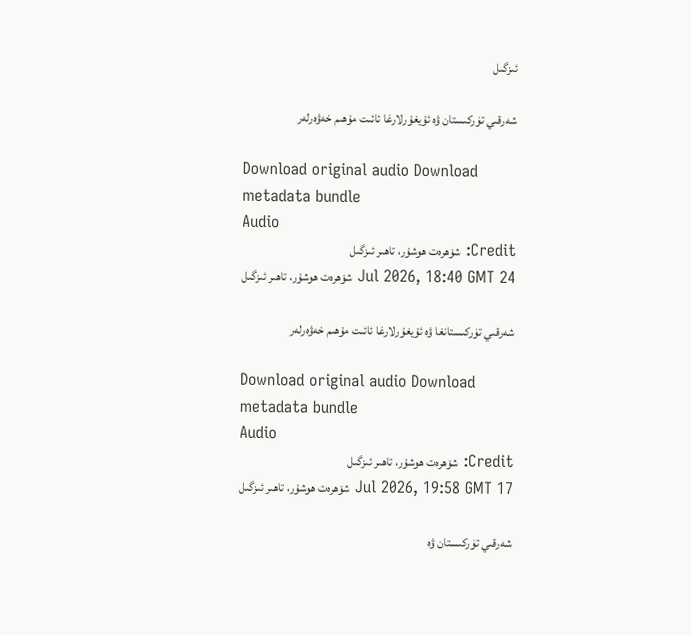ئىزگىل

شەرقىي تۈركىستان ۋە ئۇيغۇرلارغا ئائىت مۇھىم خەۋەرلەر

Download original audio Download metadata bundle
Audio
Credit: شۆھرەت ھوشۇر، تاھىر ئىزگىل
24 Jul 2026, 18:40 GMT شۆھرەت ھوشۇر، تاھىر ئىزگىل

شەرقىي تۈركىستانغا ۋە ئۇيغۇرلارغا ئائىت مۇھىم خەۋەرلەر

Download original audio Download metadata bundle
Audio
Credit: شۆھرەت ھوشۇر، تاھىر ئىزگىل
17 Jul 2026, 19:58 GMT شۆھرەت ھوشۇر، تاھىر ئىزگىل

شەرقىي تۈركىستان ۋە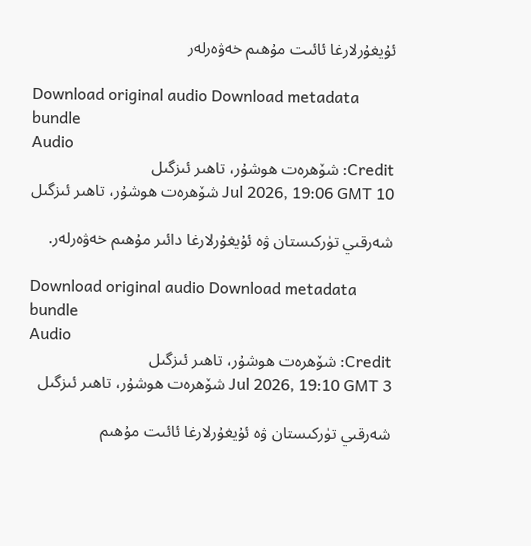ئۇيغۇرلارغا ئائىت مۇھىم خەۋەرلەر

Download original audio Download metadata bundle
Audio
Credit: شۆھرەت ھوشۇر، تاھىر ئىزگىل
10 Jul 2026, 19:06 GMT شۆھرەت ھوشۇر، تاھىر ئىزگىل

شەرقىي تۈركىستان ۋە ئۇيغۇرلارغا دائىر مۇھىم خەۋەرلەر.

Download original audio Download metadata bundle
Audio
Credit: شۆھرەت ھوشۇر، تاھىر ئىزگىل
3 Jul 2026, 19:10 GMT شۆھرەت ھوشۇر، تاھىر ئىزگىل

شەرقىي تۈركىستان ۋە ئۇيغۇرلارغا ئائىت مۇھىم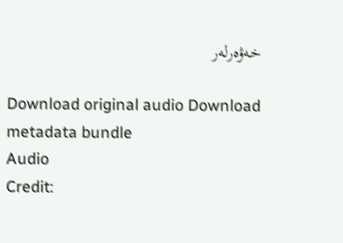خەۋەرلەر

Download original audio Download metadata bundle
Audio
Credit: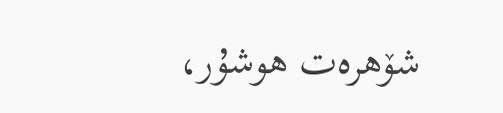شۆھرەت ھوشۇر،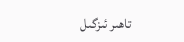تاھىر ئىزگىل